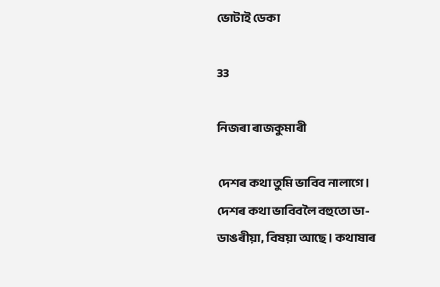ভোটাই ডেকা

33

নিজৰা ৰাজকুমাৰী

দেশৰ কথা তুমি ভাবিব নালাগে। দেশৰ কথা ভাবিবলৈ বহুতো ডা-ডাঙৰীয়া, বিষয়া আছে। কথাষাৰ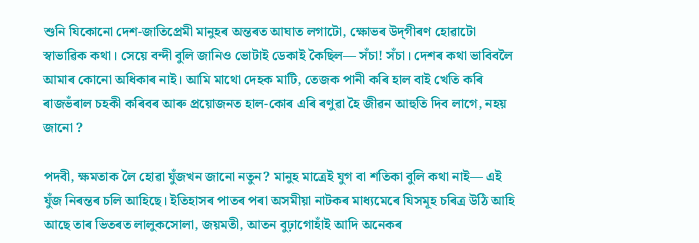শুনি যিকোনো দেশ-জাতিপ্রেমী মানুহৰ অন্তৰত আঘাত লগাটো, ক্ষোভৰ উদ্‌গীৰণ হোৱাটো স্বাভাৱিক কথা। সেয়ে বন্দী বুলি জানিও ভোটাই ডেকাই কৈছিল— সঁচা! সঁচা। দেশৰ কথা ভাবিবলৈ আমাৰ কোনো অধিকাৰ নাই। আমি মাথো দেহক মাটি, তেজক পানী কৰি হাল বাই খেতি কৰি ৰাজভঁৰাল চহকী কৰিবৰ আৰু প্ৰয়োজনত হাল-কোৰ এৰি ৰণুৱা হৈ জীৱন আহুতি দিব লাগে, নহয় জানো ?

পদবী, ক্ষমতাক লৈ হোৱা যুঁজখন জানো নতুন? মানুহ মাত্রেই যুগ বা শতিকা বুলি কথা নাই— এই যুঁজ নিৰন্তৰ চলি আহিছে। ইতিহাসৰ পাতৰ পৰা অসমীয়া নাটকৰ মাধ্যমেৰে যিসমূহ চৰিত্ৰ উঠি আহি আছে তাৰ ভিতৰত লালুকসোলা, জয়মতী, আতন বুঢ়াগোহাঁই আদি অনেকৰ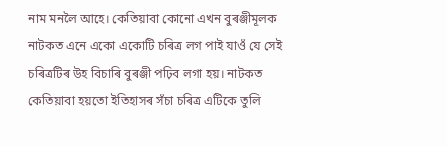নাম মনলৈ আহে। কেতিয়াবা কোনো এখন বুৰঞ্জীমূলক নাটকত এনে একো একোটি চৰিত্ৰ লগ পাই যাওঁ যে সেই চৰিত্ৰটিৰ উহ বিচাৰি বুৰঞ্জী পঢ়িব লগা হয়। নাটকত কেতিয়াবা হয়তো ইতিহাসৰ সঁচা চৰিত্ৰ এটিকে তুলি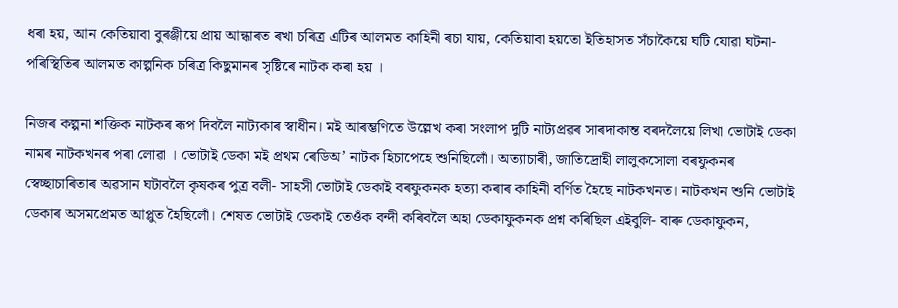ধৰা হয়, আন কেতিয়াবা বুৰঞ্জীয়ে প্ৰায় আন্ধাৰত ৰখা চৰিত্ৰ এটিৰ আলমত কাহিনী ৰচা যায়, কেতিয়াবা হয়তো ইতিহাসত সঁচাকৈয়ে ঘটি যোৱা ঘটনা-পৰিস্থিতিৰ আলমত কাল্পনিক চৰিত্ৰ কিছুমানৰ সৃষ্টিৰে নাটক কৰা হয় ।

নিজৰ কল্পনা শক্তিক নাটকৰ ৰূপ দিবলৈ নাট্যকাৰ স্বাধীন। মই আৰম্ভণিতে উল্লেখ কৰা সংলাপ দুটি নাট্যপ্ৰৱৰ সাৰদাকান্ত বৰদলৈয়ে লিখা ভোটাই ডেকা নামৰ নাটকখনৰ পৰা লোৱা । ভোটাই ডেকা মই প্ৰথম ৰেডিঅ’ নাটক হিচাপেহে শুনিছিলোঁ। অত্যাচাৰী, জাতিদ্ৰোহী লালুকসোলা বৰফুকনৰ স্বেচ্ছাচাৰিতাৰ অৱসান ঘটাবলৈ কৃষকৰ পুত্ৰ বলী- সাহসী ভোটাই ডেকাই বৰফুকনক হত্যা কৰাৰ কাহিনী বর্ণিত হৈছে নাটকখনত। নাটকখন শুনি ভোটাই ডেকাৰ অসমপ্ৰেমত আপ্লুত হৈছিলোঁ। শেষত ভোটাই ডেকাই তেওঁক বন্দী কৰিবলৈ অহা ডেকাফুকনক প্রশ্ন কৰিছিল এইবুলি- বাৰু ডেকাফুকন,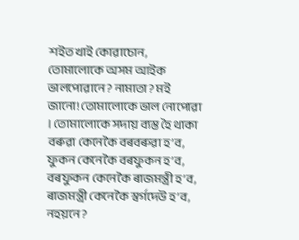শইত খাই কোৱাচোন, তোমালোকে অসম আইক ভালপোৱানে ? নামাতা? মই জানো! তোমালোকে ভাল নোপোৱা । তোমালোকে সদায় ব্যস্ত হৈ থাকা বৰুৱা কেনেকৈ বৰবৰুৱা হ’ব, ফুকন কেনেকৈ বৰফুকন হ’ব, বৰফুকন কেনেকৈ ৰাজমন্ত্ৰী হ’ব, ৰাজমন্ত্রী কেনেকৈ স্বৰ্গদেউ হ’ব, নহয়নে ?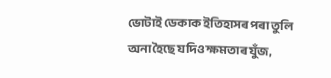ভোটাই ডেকাক ইতিহাসৰ পৰা তুলি অনা হৈছে যদিও ক্ষমতাৰ যুঁজ,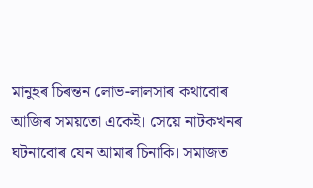মানুহৰ চিৰন্তন লোভ-লালসাৰ কথাবোৰ আজিৰ সময়তো একেই। সেয়ে নাটকখনৰ ঘটনাবোৰ যেন আমাৰ চিনাকি। সমাজত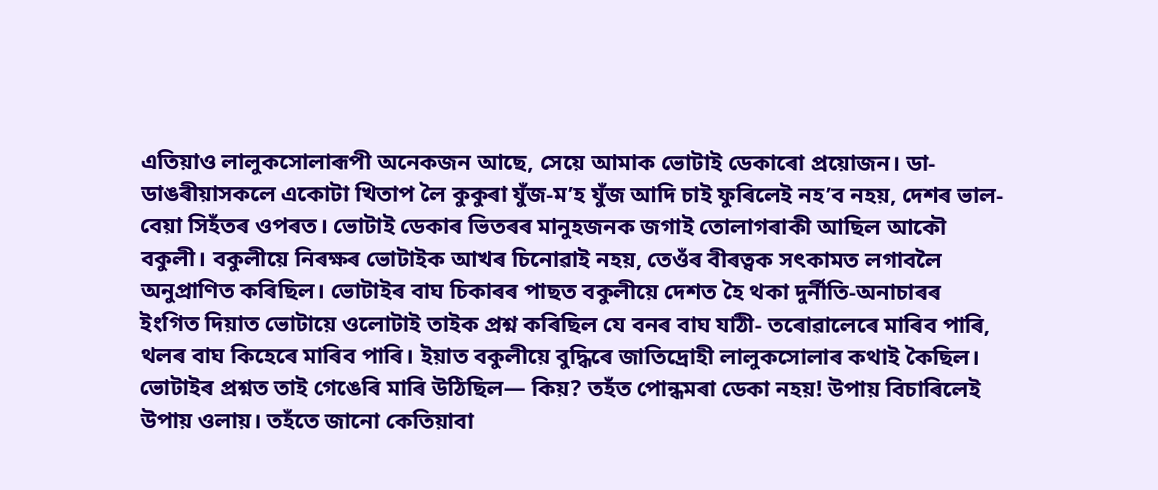এতিয়াও লালুকসোলাৰূপী অনেকজন আছে, সেয়ে আমাক ভোটাই ডেকাৰো প্রয়োজন। ডা-ডাঙৰীয়াসকলে একোটা খিতাপ লৈ কুকুৰা যুঁজ-ম’হ যুঁজ আদি চাই ফুৰিলেই নহ’ব নহয়, দেশৰ ভাল-বেয়া সিহঁতৰ ওপৰত। ভোটাই ডেকাৰ ভিতৰৰ মানুহজনক জগাই তোলাগৰাকী আছিল আকৌ বকুলী। বকুলীয়ে নিৰক্ষৰ ভোটাইক আখৰ চিনোৱাই নহয়, তেওঁৰ বীৰত্বক সৎকামত লগাবলৈ অনুপ্ৰাণিত কৰিছিল। ভোটাইৰ বাঘ চিকাৰৰ পাছত বকুলীয়ে দেশত হৈ থকা দুৰ্নীতি-অনাচাৰৰ ইংগিত দিয়াত ভোটায়ে ওলোটাই তাইক প্রশ্ন কৰিছিল যে বনৰ বাঘ যাঠী- তৰোৱালেৰে মাৰিব পাৰি, থলৰ বাঘ কিহেৰে মাৰিব পাৰি। ইয়াত বকুলীয়ে বুদ্ধিৰে জাতিদ্রোহী লালুকসোলাৰ কথাই কৈছিল। ভোটাইৰ প্ৰশ্নত তাই গেঙেৰি মাৰি উঠিছিল— কিয়? তহঁত পোন্ধমৰা ডেকা নহয়! উপায় বিচাৰিলেই উপায় ওলায়। তহঁতে জানো কেতিয়াবা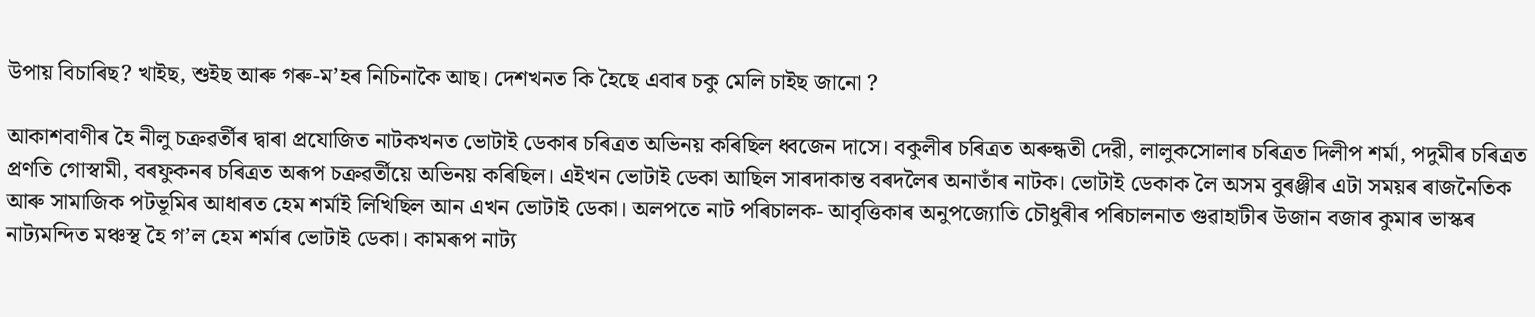উপায় বিচাৰিছ? খাইছ, শুইছ আৰু গৰু-ম’হৰ নিচিনাকৈ আছ। দেশখনত কি হৈছে এবাৰ চকু মেলি চাইছ জানো ?

আকাশবাণীৰ হৈ নীলু চক্ৰৱৰ্তীৰ দ্বাৰা প্রযোজিত নাটকখনত ভোটাই ডেকাৰ চৰিত্ৰত অভিনয় কৰিছিল ধ্বজেন দাসে। বকুলীৰ চৰিত্ৰত অৰুন্ধতী দেৱী, লালুকসোলাৰ চৰিত্ৰত দিলীপ শৰ্মা, পদুমীৰ চৰিত্ৰত প্ৰণতি গোস্বামী, বৰফুকনৰ চৰিত্ৰত অৰূপ চক্ৰৱৰ্তীয়ে অভিনয় কৰিছিল। এইখন ভোটাই ডেকা আছিল সাৰদাকান্ত বৰদলৈৰ অনাতাঁৰ নাটক। ভোটাই ডেকাক লৈ অসম বুৰঞ্জীৰ এটা সময়ৰ ৰাজনৈতিক আৰু সামাজিক পটভূমিৰ আধাৰত হেম শৰ্মাই লিখিছিল আন এখন ভোটাই ডেকা। অলপতে নাট পৰিচালক- আবৃত্তিকাৰ অনুপজ্যোতি চৌধুৰীৰ পৰিচালনাত গুৱাহাটীৰ উজান বজাৰ কুমাৰ ভাস্কৰ নাট্যমন্দিত মঞ্চস্থ হৈ গ’ল হেম শৰ্মাৰ ভোটাই ডেকা। কামৰূপ নাট্য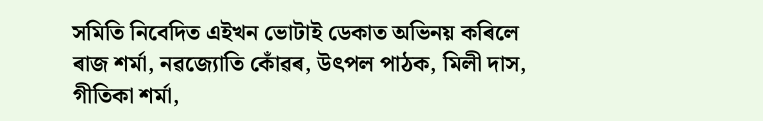সমিতি নিবেদিত এইখন ভোটাই ডেকাত অভিনয় কৰিলে ৰাজ শৰ্মা, নৱজ্যোতি কোঁৱৰ, উৎপল পাঠক, মিলী দাস, গীতিকা শর্মা,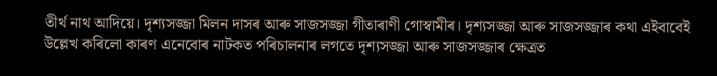তীর্থ নাথ আদিয়ে। দৃশ্যসজ্জা মিলন দাসৰ আৰু সাজসজ্জা গীতাৰাণী গোস্বামীৰ। দৃশ্যসজ্জা আৰু সাজসজ্জাৰ কথা এইবাবেই উল্লেখ কৰিলো কাৰণ এনেবোৰ নাটকত পৰিচালনাৰ লগতে দৃশ্যসজ্জা আৰু সাজসজ্জাৰ ক্ষেত্ৰত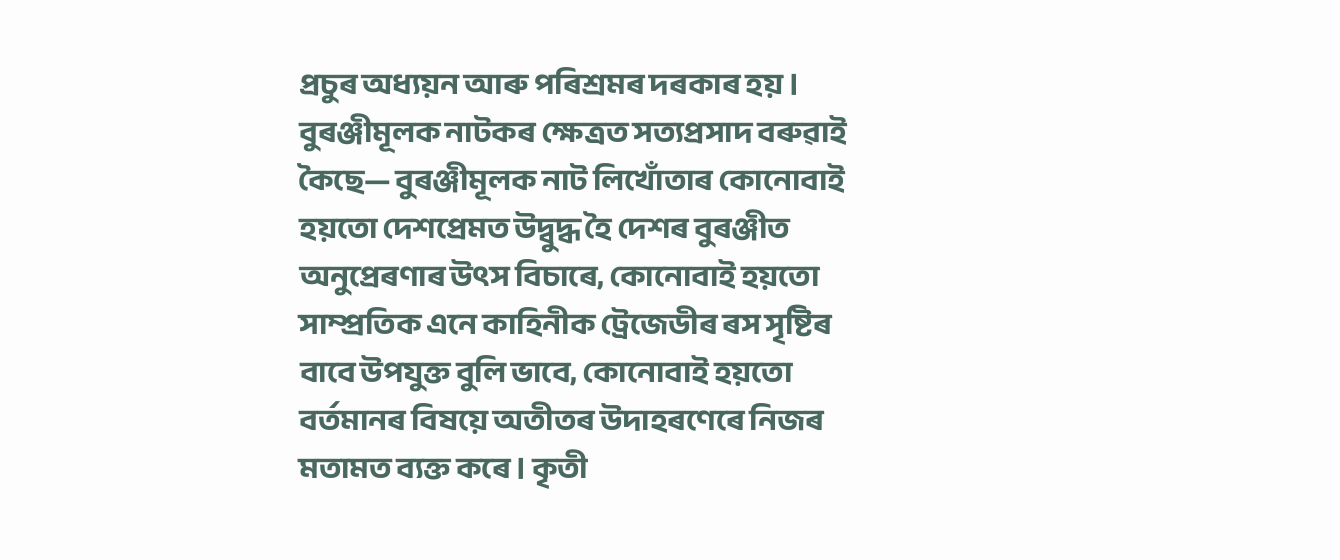প্ৰচুৰ অধ্যয়ন আৰু পৰিশ্ৰমৰ দৰকাৰ হয় । বুৰঞ্জীমূলক নাটকৰ ক্ষেত্ৰত সত্যপ্ৰসাদ বৰুৱাই কৈছে— বুৰঞ্জীমূলক নাট লিখোঁতাৰ কোনোবাই হয়তো দেশপ্রেমত উদ্বুদ্ধ হৈ দেশৰ বুৰঞ্জীত অনুপ্ৰেৰণাৰ উৎস বিচাৰে, কোনোবাই হয়তো সাম্প্রতিক এনে কাহিনীক ট্ৰেজেডীৰ ৰস সৃষ্টিৰ বাবে উপযুক্ত বুলি ভাবে, কোনোবাই হয়তো বৰ্তমানৰ বিষয়ে অতীতৰ উদাহৰণেৰে নিজৰ মতামত ব্যক্ত কৰে । কৃতী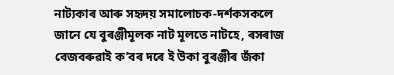নাট্যকাৰ আৰু সহৃদয় সমালোচক-দর্শকসকলে জানে যে বুৰঞ্জীমূলক নাট মূলতে নাটহে, ৰসৰাজ বেজবৰুৱাই ক’বৰ দৰে ই উকা বুৰঞ্জীৰ জঁকা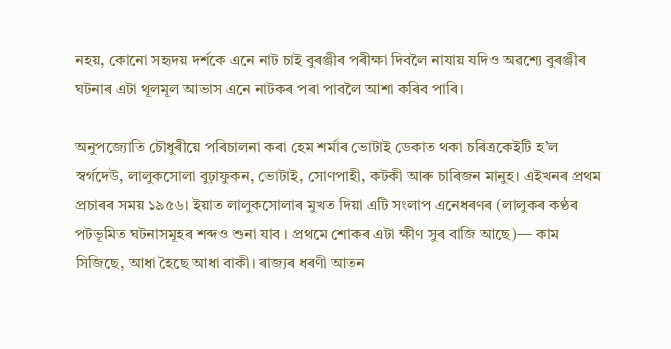নহয়, কোনো সহৃদয় দর্শকে এনে নাট চাই বুৰঞ্জীৰ পৰীক্ষা দিবলৈ নাযায় যদিও অৱশ্যে বুৰঞ্জীৰ ঘটনাৰ এটা থূলমূল আভাস এনে নাটকৰ পৰা পাবলৈ আশা কৰিব পাৰি।

অনুপজ্যোতি চৌধুৰীয়ে পৰিচালনা কৰা হেম শৰ্মাৰ ভোটাই ডেকাত থকা চৰিত্ৰকেইটি হ’ল স্বৰ্গদেউ, লালুকসোলা বুঢ়াফুকন, ভোটাই, সোণপাহী, কটকী আৰু চাৰিজন মানুহ। এইখনৰ প্ৰথম প্ৰচাৰৰ সময় ১৯৫৬। ইয়াত লালুকসোলাৰ মুখত দিয়া এটি সংলাপ এনেধৰণৰ (লালুকৰ কণ্ঠৰ পটভূমিত ঘটনাসমূহৰ শব্দও শুনা যাব । প্রথমে শোকৰ এটা ক্ষীণ সুৰ বাজি আছে)— কাম সিজিছে, আধা হৈছে আধা বাকী। ৰাজ্যৰ ধৰণী আতন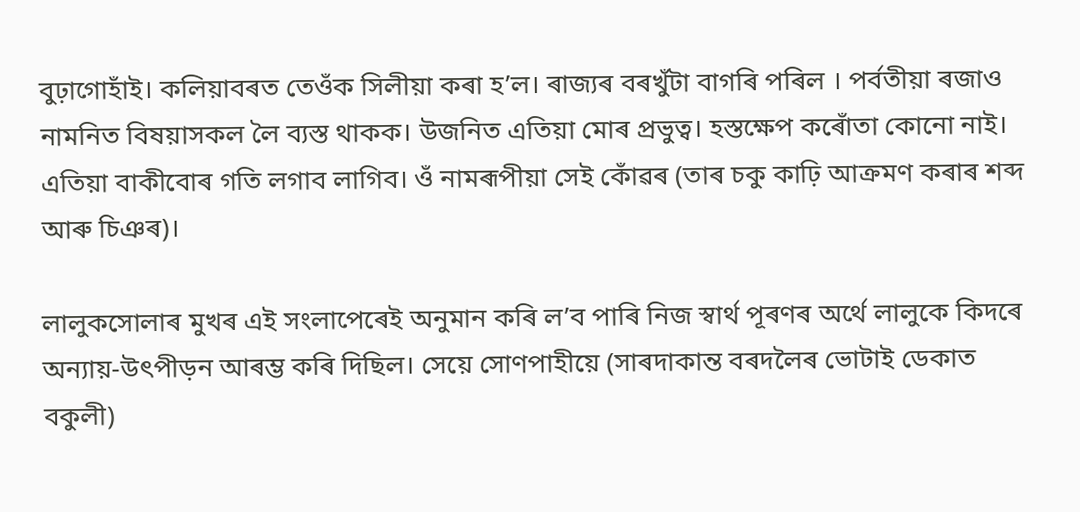বুঢ়াগোহাঁই। কলিয়াবৰত তেওঁক সিলীয়া কৰা হ’ল। ৰাজ্যৰ বৰখুঁটা বাগৰি পৰিল । পৰ্বতীয়া ৰজাও নামনিত বিষয়াসকল লৈ ব্যস্ত থাকক। উজনিত এতিয়া মোৰ প্ৰভুত্ব। হস্তক্ষেপ কৰোঁতা কোনো নাই। এতিয়া বাকীবোৰ গতি লগাব লাগিব। ওঁ নামৰূপীয়া সেই কোঁৱৰ (তাৰ চকু কাঢ়ি আক্ৰমণ কৰাৰ শব্দ আৰু চিঞৰ)।

লালুকসোলাৰ মুখৰ এই সংলাপেৰেই অনুমান কৰি ল’ব পাৰি নিজ স্বাৰ্থ পূৰণৰ অৰ্থে লালুকে কিদৰে অন্যায়-উৎপীড়ন আৰম্ভ কৰি দিছিল। সেয়ে সোণপাহীয়ে (সাৰদাকান্ত বৰদলৈৰ ভোটাই ডেকাত বকুলী)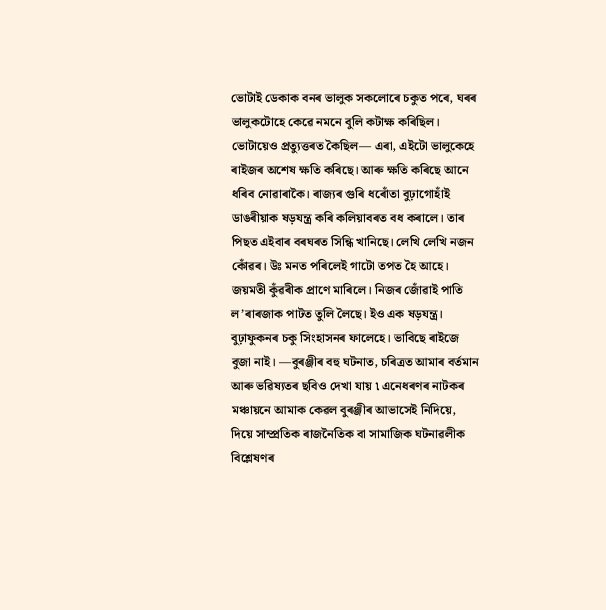ভোটাই ডেকাক বনৰ ভালুক সকলোৰে চকুত পৰে, ঘৰৰ ভালুকটোহে কেৱে নমনে বুলি কটাক্ষ কৰিছিল। ভোটায়েও প্ৰত্যুত্তৰত কৈছিল— এৰা, এইটো ভালুকেহে ৰাইজৰ অশেষ ক্ষতি কৰিছে। আৰু ক্ষতি কৰিছে আনে ধৰিব নোৱাৰাকৈ। ৰাজ্যৰ গুৰি ধৰোঁতা বুঢ়াগোহাঁই ডাঙৰীয়াক ষড়যন্ত্ৰ কৰি কলিয়াবৰত বধ কৰালে। তাৰ পিছত এইবাৰ বৰঘৰত সিন্ধি খানিছে। লেখি লেখি নজন কোঁৱৰ। উঃ মনত পৰিলেই গাটো তপত হৈ আহে। জয়মতী কুঁৱৰীক প্ৰাণে মাৰিলে। নিজৰ জোঁৱাই পাতি ল’ৰাৰজাক পাটত তুলি লৈছে। ইও এক ষড়যন্ত্র। বুঢ়াফুকনৰ চকু সিংহাসনৰ ফালেহে। ভাবিছে ৰাইজে বুজা নাই। —বুৰঞ্জীৰ বহু ঘটনাত, চৰিত্ৰত আমাৰ বৰ্তমান আৰু ভৱিষ্যতৰ ছবিও দেখা যায় ৷ এনেধৰণৰ নাটকৰ মঞ্চায়নে আমাক কেৱল বুৰঞ্জীৰ আভাসেই নিদিয়ে, দিয়ে সাম্প্রতিক ৰাজনৈতিক বা সামাজিক ঘটনাৱলীক বিশ্লেষণৰ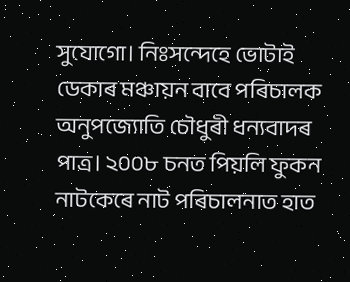সুযোগো। নিঃসন্দেহে ভোটাই ডেকাৰ মঞ্চায়ন বাবে পৰিচালক অনুপজ্যোতি চৌধুৰী ধন্যবাদৰ পাত্ৰ। ২০০৮ চনত পিয়লি ফুকন নাটকেৰে নাট পৰিচালনাত হাত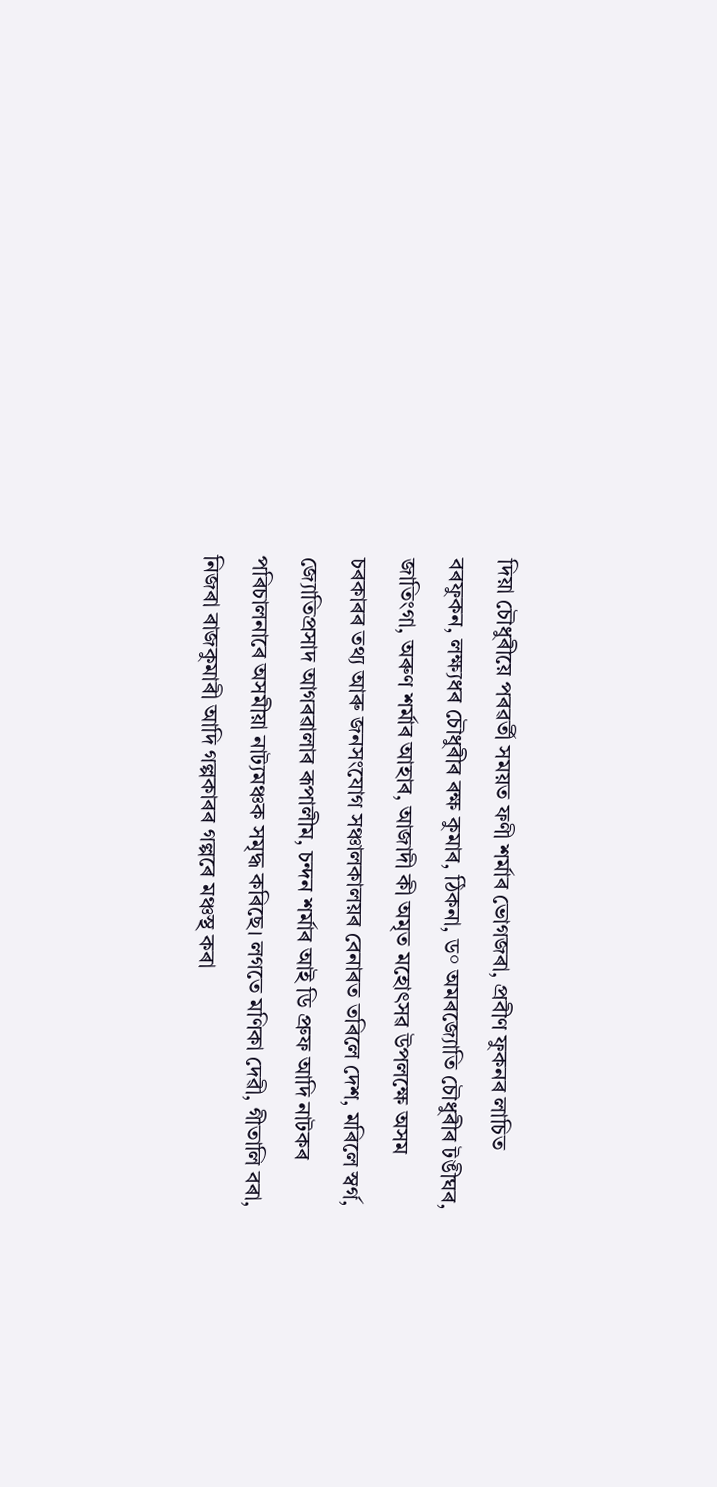দিয়া চৌধুৰীয়ে পৰৱৰ্তী সময়ত ফণী শৰ্মাৰ ভোগজৰা, প্রবীণ ফুকনৰ লাচিত বৰফুকন, লক্ষ্যধৰ চৌধুৰীৰ ৰক্ষ কুমাৰ, ঠিকনা, ড° অমৰজ্যোতি চৌধুৰীৰ টঙীঘৰ, জাতিংগা, অৰুণ শৰ্মাৰ আহাৰ, আজাদী কী অমৃত মহোৎসৱ উপলক্ষে অসম চৰকাৰৰ তথ্য আৰু জনসংযোগ সঞ্চালকালয়ৰ বেনাৰত তৰিলে দেশ, মৰিলে স্বর্গ, জ্যোতিপ্রসাদ আগৰৱালাৰ ৰূপালীম, চন্দন শৰ্মাৰ আই ডি প্রুফ আদি নাটকৰ পৰিচালনাৰে অসমীয়া নাট্যমঞ্চক সমৃদ্ধ কৰিছে। লগতে মণিকা দেৱী, গীতালি বৰা, নিজৰা ৰাজকুমাৰী আদি গল্পকাৰৰ গল্পৰে মঞ্চস্থ কৰা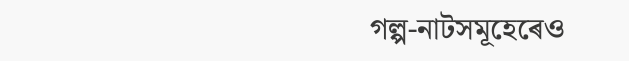গল্প-নাটসমূহেৰেও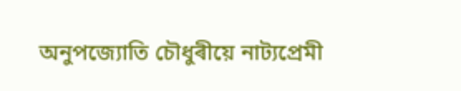অনুপজ্যোতি চৌধুৰীয়ে নাট্যপ্রেমী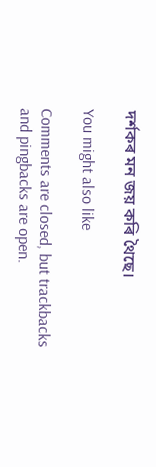দর্শকৰ মন জয় কৰি থৈছে।

You might also like

Comments are closed, but trackbacks and pingbacks are open.